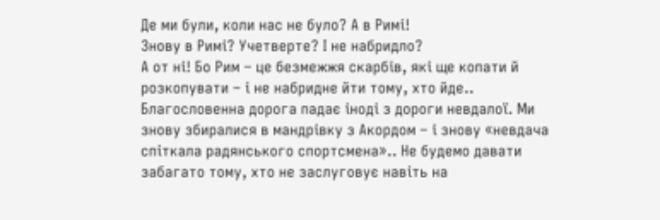Де ми були, коли нас не було? А в Римі!
Знову в Римі? Учетверте? І не набридло?
А от ні! Бо Рим – це безмежжя скарбів, які ще копати й розкопувати – і не набридне йти тому, хто йде..
Благословенна дорога падає іноді з дороги невдалої. Ми знову збиралися в мандрівку з Акордом – і знову «невдача спіткала радянського спортсмена».. Не будемо давати забагато тому, хто не заслуговує навіть на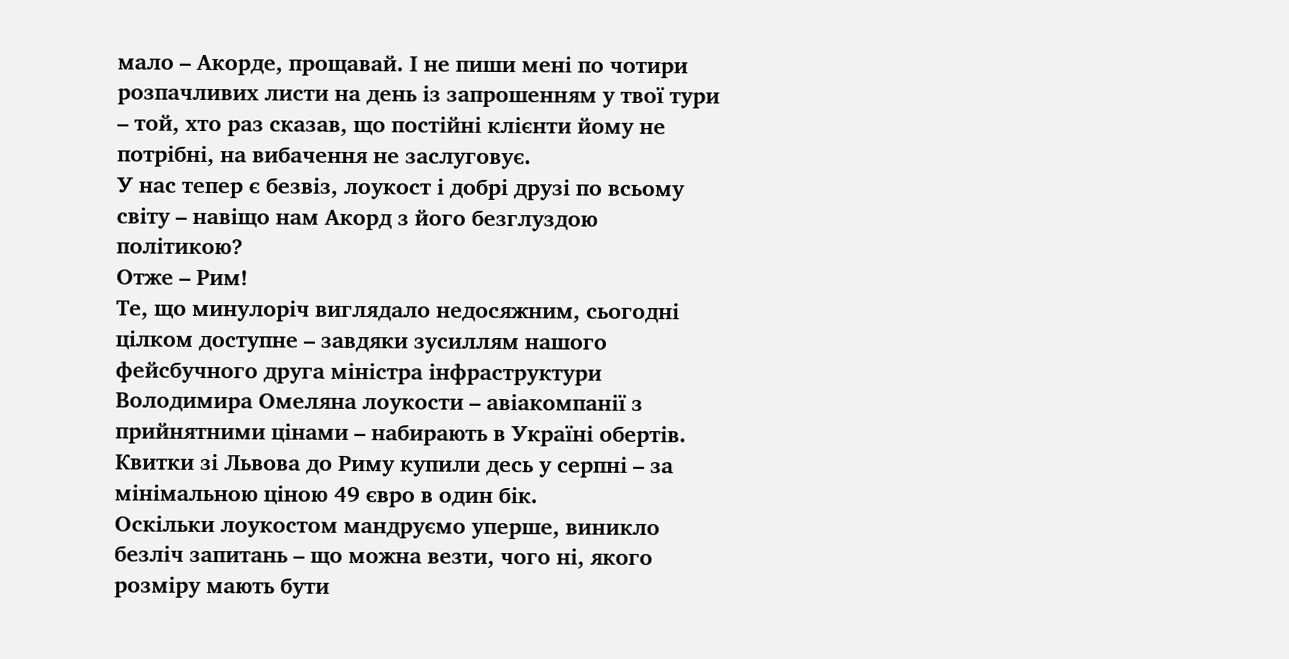мало – Акорде, прощавай. І не пиши мені по чотири розпачливих листи на день із запрошенням у твої тури – той, хто раз сказав, що постійні клієнти йому не потрібні, на вибачення не заслуговує.
У нас тепер є безвіз, лоукост і добрі друзі по всьому світу – навіщо нам Акорд з його безглуздою політикою?
Отже – Рим!
Те, що минулоріч виглядало недосяжним, сьогодні цілком доступне – завдяки зусиллям нашого фейсбучного друга міністра інфраструктури Володимира Омеляна лоукости – авіакомпанії з прийнятними цінами – набирають в Україні обертів.
Квитки зі Львова до Риму купили десь у серпні – за мінімальною ціною 49 євро в один бік.
Оскільки лоукостом мандруємо уперше, виникло безліч запитань – що можна везти, чого ні, якого розміру мають бути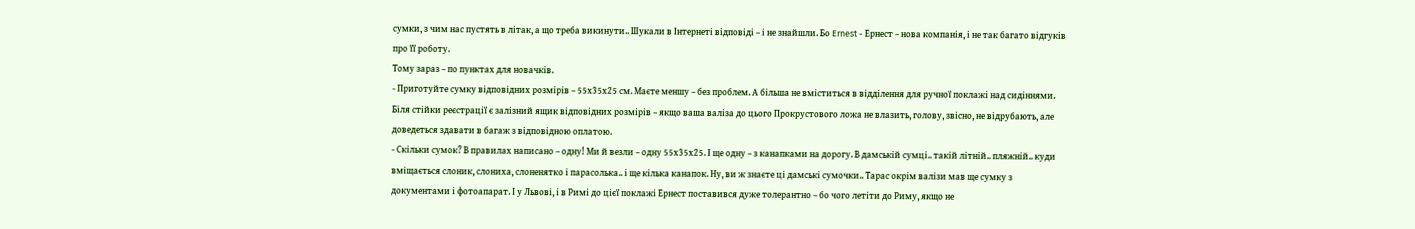сумки, з чим нас пустять в літак, а що треба викинути.. Шукали в Інтернеті відповіді – і не знайшли. Бо Ernest - Ернест – нова компанія, і не так багато відгуків про її роботу.
Тому зараз – по пунктах для новачків.
- Приготуйте сумку відповідних розмірів – 55х35х25 см. Маєте меншу – без проблем. А більша не вміститься в відділення для ручної поклажі над сидіннями. Біля стійки реєстрації є залізний ящик відповідних розмірів – якщо ваша валіза до цього Прокрустового ложа не влазить, голову, звісно, не відрубають, але доведеться здавати в багаж з відповідною оплатою.
- Скільки сумок? В правилах написано – одну! Ми й везли – одну 55х35х25. І ще одну – з канапками на дорогу. В дамській сумці.. такій літній.. пляжній.. куди вміщається слоник, слониха, слоненятко і парасолька.. і ще кілька канапок. Ну, ви ж знаєте ці дамські сумочки.. Тарас окрім валізи мав ще сумку з документами і фотоапарат. І у Львові, і в Римі до цієї поклажі Ернест поставився дуже толерантно – бо чого летіти до Риму, якщо не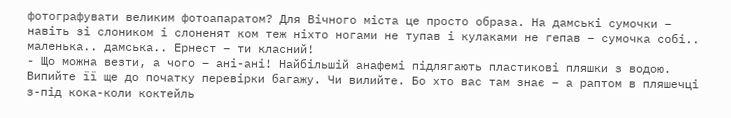фотографувати великим фотоапаратом? Для Вічного міста це просто образа. На дамські сумочки – навіть зі слоником і слоненят ком теж ніхто ногами не тупав і кулаками не гепав – сумочка собі.. маленька.. дамська.. Ернест – ти класний!
- Що можна везти, а чого – ані-ані! Найбільшій анафемі підлягають пластикові пляшки з водою. Випийте її ще до початку перевірки багажу. Чи вилийте. Бо хто вас там знає – а раптом в пляшечці з-під кока-коли коктейль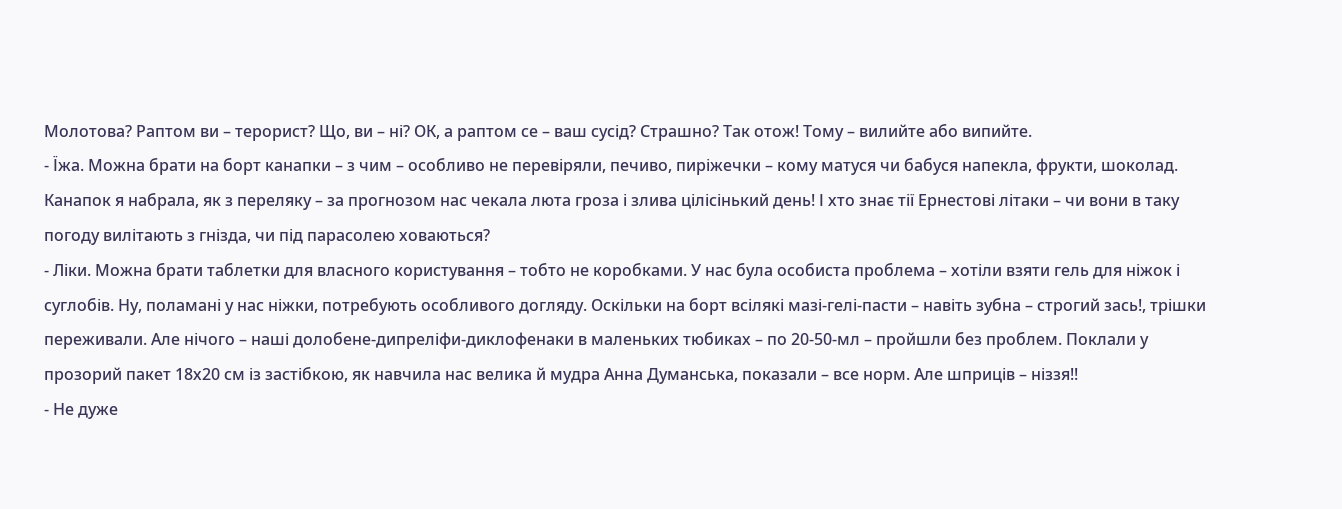Молотова? Раптом ви – терорист? Що, ви – ні? ОК, а раптом се – ваш сусід? Страшно? Так отож! Тому – вилийте або випийте.
- Їжа. Можна брати на борт канапки – з чим – особливо не перевіряли, печиво, пиріжечки – кому матуся чи бабуся напекла, фрукти, шоколад. Канапок я набрала, як з переляку – за прогнозом нас чекала люта гроза і злива цілісінький день! І хто знає тії Ернестові літаки – чи вони в таку погоду вилітають з гнізда, чи під парасолею ховаються?
- Ліки. Можна брати таблетки для власного користування – тобто не коробками. У нас була особиста проблема – хотіли взяти гель для ніжок і суглобів. Ну, поламані у нас ніжки, потребують особливого догляду. Оскільки на борт всілякі мазі-гелі-пасти – навіть зубна – строгий зась!, трішки переживали. Але нічого – наші долобене-дипреліфи-диклофенаки в маленьких тюбиках – по 20-50-мл – пройшли без проблем. Поклали у прозорий пакет 18х20 см із застібкою, як навчила нас велика й мудра Анна Думанська, показали – все норм. Але шприців – ніззя!!
- Не дуже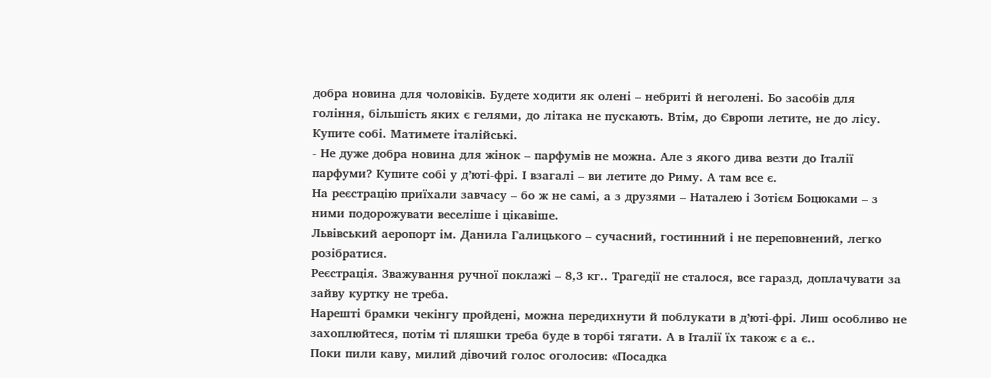добра новина для чоловіків. Будете ходити як олені – небриті й неголені. Бо засобів для гоління, більшість яких є гелями, до літака не пускають. Втім, до Європи летите, не до лісу. Купите собі. Матимете італійські.
- Не дуже добра новина для жінок – парфумів не можна. Але з якого дива везти до Італії парфуми? Купите собі у д’юті-фрі. І взагалі – ви летите до Риму. А там все є.
На реєстрацію приїхали завчасу – бо ж не самі, а з друзями – Наталею і Зотієм Боцюками – з ними подорожувати веселіше і цікавіше.
Львівський аеропорт ім. Данила Галицького – сучасний, гостинний і не переповнений, легко розібратися.
Реєстрація. Зважування ручної поклажі – 8,3 кг.. Трагедії не сталося, все гаразд, доплачувати за зайву куртку не треба.
Нарешті брамки чекінгу пройдені, можна передихнути й поблукати в д’юті-фрі. Лиш особливо не захоплюйтеся, потім ті пляшки треба буде в торбі тягати. А в Італії їх також є а є..
Поки пили каву, милий дівочий голос оголосив: «Посадка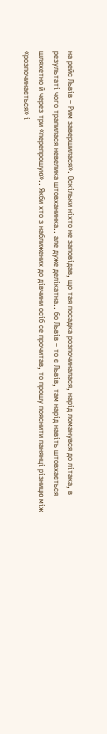на рейс Львів – Рим завершилася». Оскільки ніхто не заповідав, що тая посадка розпочиналася, нарід ломанувся до літака, в результаті чого трапилася невелика штовханинка.. але дуже делікатна.. бо Львів – то є Львів, там нарід навіть штовхається шляхетно й через три «перепрошую».. Якби хто з наближених до дівчини осіб се прочитав, то прошу пояснити панянці різницю між «розпочинається» і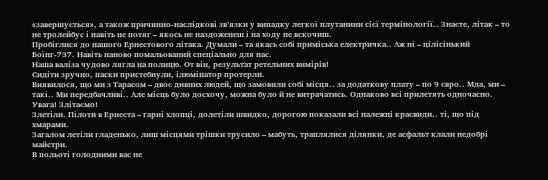«завершується», а також причинно-наслідкові зв’язки у випадку легкої плутанини сієї термінології.. Знаєте, літак – то не тролейбус і навіть не потяг – якось не наздоженеш і на ходу не вскочиш.
Пробіглися до нашого Ернестового літака. Думали – та якась собі приміська електричка.. Аж ні – цілісінький Боїнг-737. Навіть наново помальований спеціально для нас.
Наша валіза чудово лягла на полицю. От він, результат ретельних вимірів!
Сидіти зручно, паски пристебнули, ілюмінатор протерли.
Виявилося, що ми з Тарасом – двоє дивних людей, що замовили собі місця.. за додаткову плату – по 9 євро.. Мда, ми – такі.. Ми передбачливі.. Але місць було досхочу, можна було й не витрачатись. Однаково всі прилетять одночасно.
Увага! Злітаємо!
Злетіли. Пілоти в Ернеста – гарні хлопці, долетіли швидко, дорогою показали всі належні краєвиди.. ті, що під хмарами.
Загалом летіли гладенько, лиш місцями трішки трусило – мабуть, траплялися ділянки, де асфальт клали недобрі майстри.
В польоті голодними вас не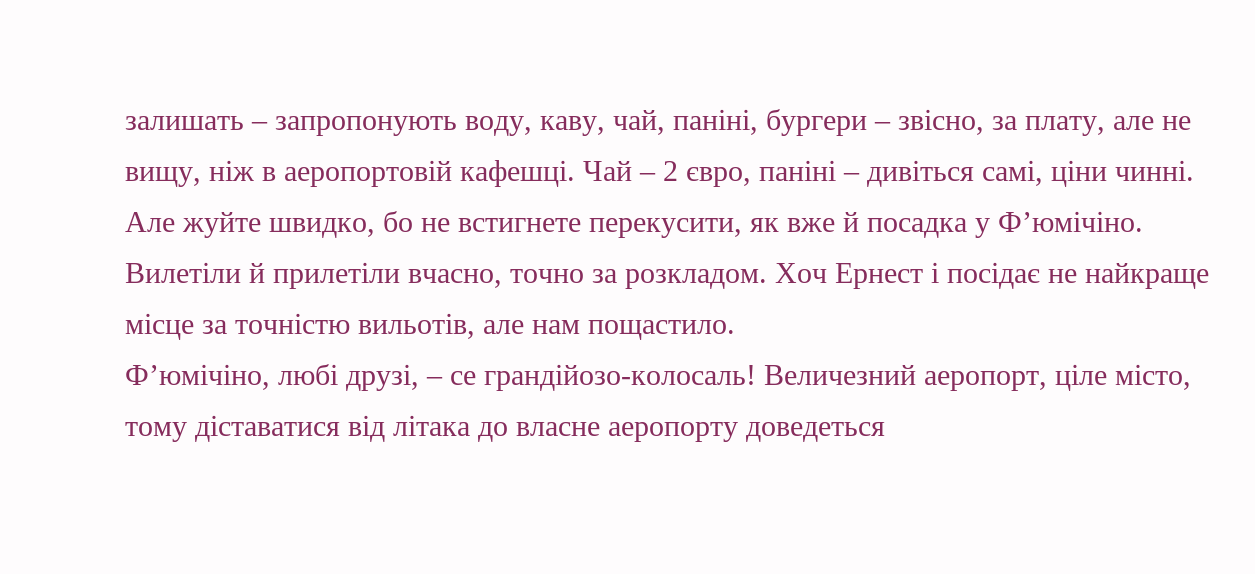залишать – запропонують воду, каву, чай, паніні, бургери – звісно, за плату, але не вищу, ніж в аеропортовій кафешці. Чай – 2 євро, паніні – дивіться самі, ціни чинні.
Але жуйте швидко, бо не встигнете перекусити, як вже й посадка у Ф’юмічіно.
Вилетіли й прилетіли вчасно, точно за розкладом. Хоч Ернест і посідає не найкраще місце за точністю вильотів, але нам пощастило.
Ф’юмічіно, любі друзі, – се грандійозо-колосаль! Величезний аеропорт, ціле місто, тому діставатися від літака до власне аеропорту доведеться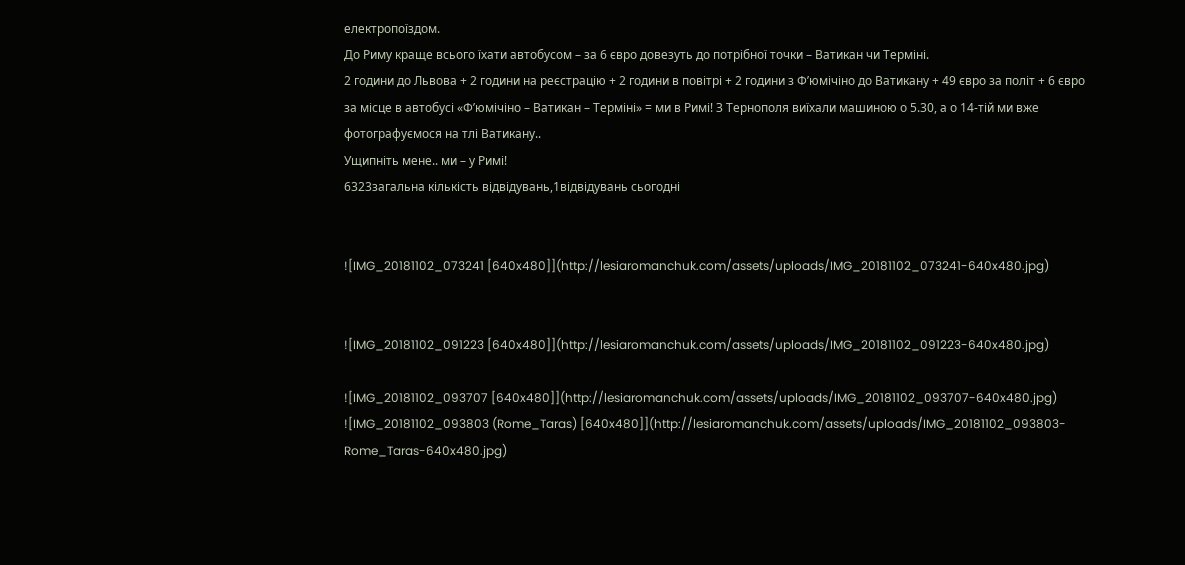електропоїздом.
До Риму краще всього їхати автобусом – за 6 євро довезуть до потрібної точки – Ватикан чи Терміні.
2 години до Львова + 2 години на реєстрацію + 2 години в повітрі + 2 години з Ф’юмічіно до Ватикану + 49 євро за політ + 6 євро за місце в автобусі «Ф’юмічіно – Ватикан – Терміні» = ми в Римі! З Тернополя виїхали машиною о 5.30, а о 14-тій ми вже фотографуємося на тлі Ватикану..
Ущипніть мене.. ми – у Римі!
6323загальна кількість відвідувань,1відвідувань сьогодні


![IMG_20181102_073241 [640x480]](http://lesiaromanchuk.com/assets/uploads/IMG_20181102_073241-640x480.jpg)


![IMG_20181102_091223 [640x480]](http://lesiaromanchuk.com/assets/uploads/IMG_20181102_091223-640x480.jpg)

![IMG_20181102_093707 [640x480]](http://lesiaromanchuk.com/assets/uploads/IMG_20181102_093707-640x480.jpg)
![IMG_20181102_093803 (Rome_Taras) [640x480]](http://lesiaromanchuk.com/assets/uploads/IMG_20181102_093803-Rome_Taras-640x480.jpg)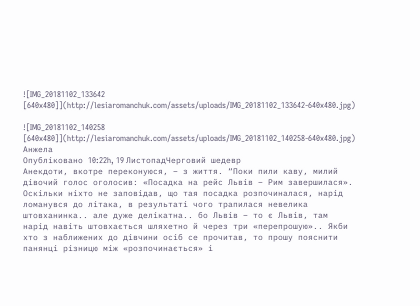![IMG_20181102_133642 [640x480]](http://lesiaromanchuk.com/assets/uploads/IMG_20181102_133642-640x480.jpg)

![IMG_20181102_140258 [640x480]](http://lesiaromanchuk.com/assets/uploads/IMG_20181102_140258-640x480.jpg)
Анжела
Опубліковано 10:22h, 19 ЛистопадЧерговий шедевр
Анекдоти, вкотре переконуюся, – з життя. “Поки пили каву, милий дівочий голос оголосив: «Посадка на рейс Львів – Рим завершилася». Оскільки ніхто не заповідав, що тая посадка розпочиналася, нарід ломанувся до літака, в результаті чого трапилася невелика штовханинка.. але дуже делікатна.. бо Львів – то є Львів, там нарід навіть штовхається шляхетно й через три «перепрошую».. Якби хто з наближених до дівчини осіб се прочитав, то прошу пояснити панянці різницю між «розпочинається» і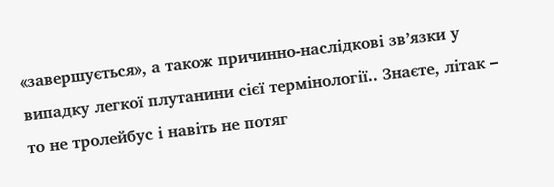«завершується», а також причинно-наслідкові зв’язки у випадку легкої плутанини сієї термінології.. Знаєте, літак – то не тролейбус і навіть не потяг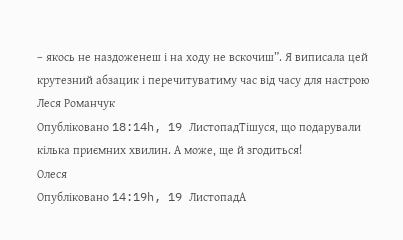– якось не наздоженеш і на ходу не вскочиш”. Я виписала цей крутезний абзацик і перечитуватиму час від часу для настрою
Леся Романчук
Опубліковано 18:14h, 19 ЛистопадТішуся, що подарували кілька приємних хвилин. А може, ще й згодиться!
Олеся
Опубліковано 14:19h, 19 ЛистопадА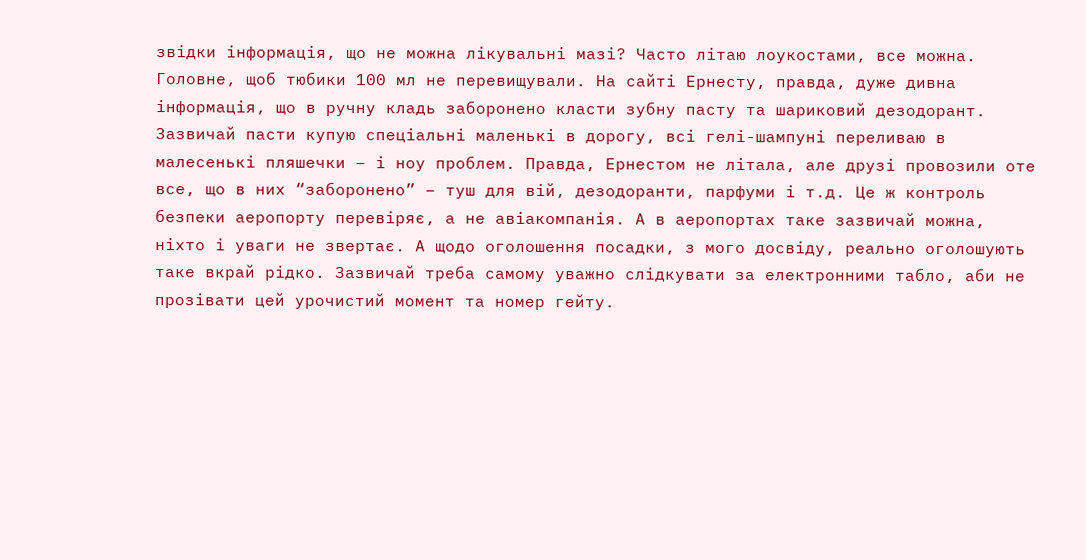звідки інформація, що не можна лікувальні мазі? Часто літаю лоукостами, все можна. Головне, щоб тюбики 100 мл не перевищували. На сайті Ернесту, правда, дуже дивна інформація, що в ручну кладь заборонено класти зубну пасту та шариковий дезодорант. Зазвичай пасти купую спеціальні маленькі в дорогу, всі гелі-шампуні переливаю в малесенькі пляшечки – і ноу проблем. Правда, Ернестом не літала, але друзі провозили оте все, що в них “заборонено” – туш для вій, дезодоранти, парфуми і т.д. Це ж контроль безпеки аеропорту перевіряє, а не авіакомпанія. А в аеропортах таке зазвичай можна, ніхто і уваги не звертає. А щодо оголошення посадки, з мого досвіду, реально оголошують таке вкрай рідко. Зазвичай треба самому уважно слідкувати за електронними табло, аби не прозівати цей урочистий момент та номер гейту.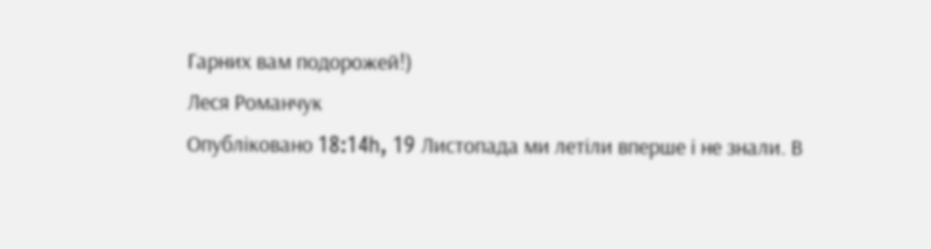Гарних вам подорожей!)
Леся Романчук
Опубліковано 18:14h, 19 Листопада ми летіли вперше і не знали. В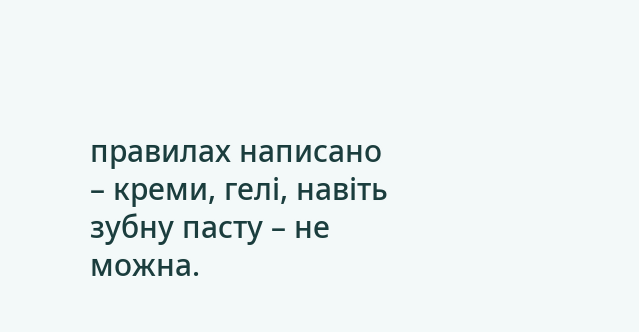правилах написано – креми, гелі, навіть зубну пасту – не можна.